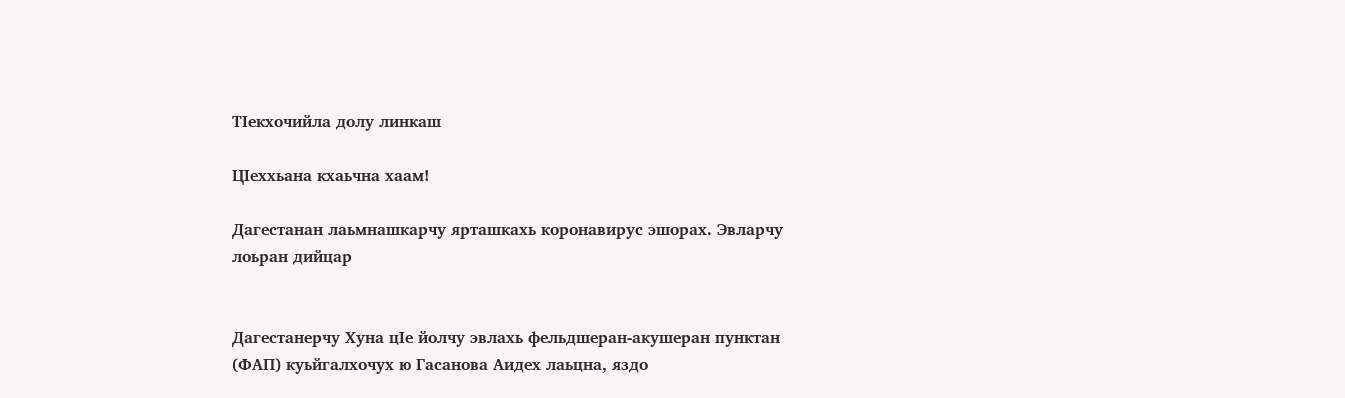ТIекхочийла долу линкаш

ЦIеххьана кхаьчна хаам!

Дагестанан лаьмнашкарчу ярташкахь коронавирус эшорах. Эвларчу лоьран дийцар


Дагестанерчу Хуна цIе йолчу эвлахь фельдшеран-акушеран пунктан (ФАП) куьйгалхочух ю Гасанова Аидех лаьцна, яздо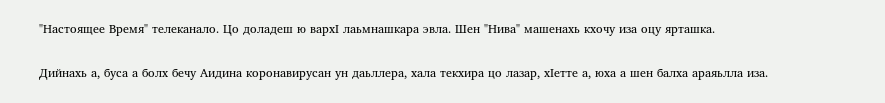"Настоящее Время" телеканало. Цо доладеш ю вархI лаьмнашкара эвла. Шен "Нива" машенахь кхочу иза оцу ярташка.

Дийнахь а, буса а болх бечу Аидина коронавирусан ун даьллера, хала текхира цо лазар, хIетте а, юха а шен балха араяьлла иза.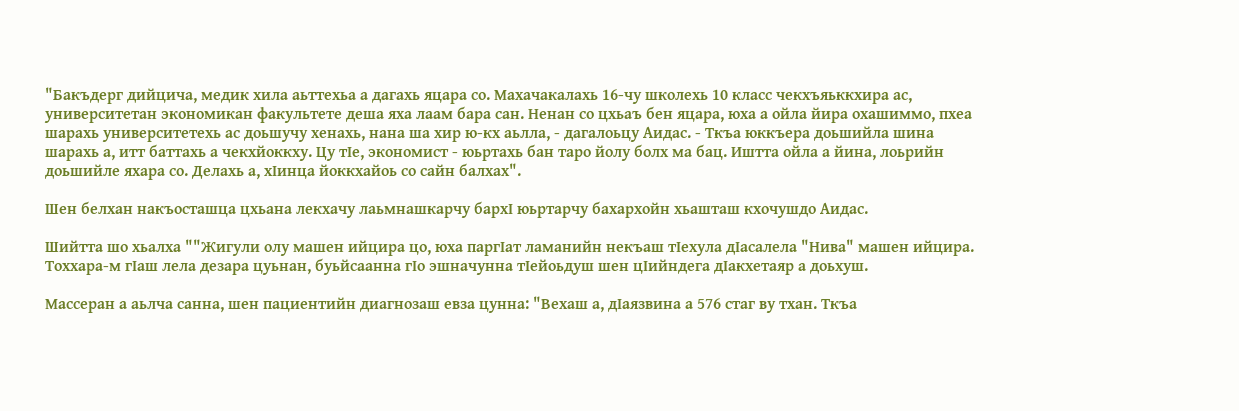"Бакъдерг дийцича, медик хила аьттехьа а дагахь яцара со. Махачакалахь 16-чу школехь 10 класс чекхъяьккхира ас, университетан экономикан факультете деша яха лаам бара сан. Ненан со цхьаъ бен яцара, юха а ойла йира охашиммо, пхеа шарахь университетехь ас доьшучу хенахь, нана ша хир ю-кх аьлла, - дагалоьцу Аидас. - Ткъа юккъера доьшийла шина шарахь а, итт баттахь а чекхйоккху. Цу тIе, экономист - юьртахь бан таро йолу болх ма бац. Иштта ойла а йина, лоьрийн доьшийле яхара со. Делахь а, хIинца йоккхайоь со сайн балхах".

Шен белхан накъосташца цхьана лекхачу лаьмнашкарчу бархI юьртарчу бахархойн хьашташ кхочушдо Аидас.

Шийтта шо хьалха ""Жигули олу машен ийцира цо, юха паргIат ламанийн некъаш тIехула дIасалела "Нива" машен ийцира. Тоххара-м гIаш лела дезара цуьнан, буьйсаанна гIо эшначунна тIейоьдуш шен цIийндега дIакхетаяр а доьхуш.

Массеран а аьлча санна, шен пациентийн диагнозаш евза цунна: "Вехаш а, дIаязвина а 576 стаг ву тхан. Ткъа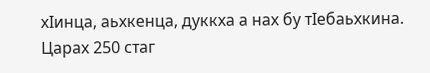хIинца, аьхкенца, дуккха а нах бу тIебаьхкина. Царах 250 стаг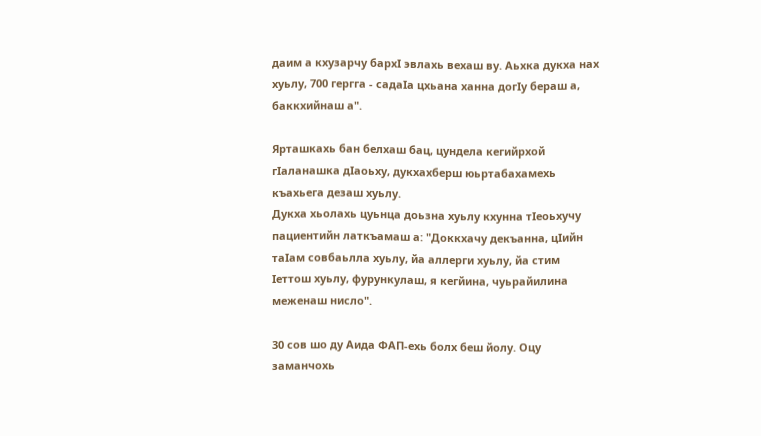даим а кхузарчу бархI эвлахь вехаш ву. Аьхка дукха нах хуьлу, 700 гергга - садаIа цхьана ханна догIу бераш а, баккхийнаш а".

Ярташкахь бан белхаш бац, цундела кегийрхой гIаланашка дIаоьху, дукхахберш юьртабахамехь къахьега дезаш хуьлу.
Дукха хьолахь цуьнца доьзна хуьлу кхунна тIеоьхучу пациентийн латкъамаш а: "Доккхачу декъанна, цIийн таIам совбаьлла хуьлу, йа аллерги хуьлу, йа стим Iеттош хуьлу, фурункулаш, я кегйина, чуьрайилина меженаш нисло".

30 сов шо ду Аида ФАП-ехь болх беш йолу. Оцу заманчохь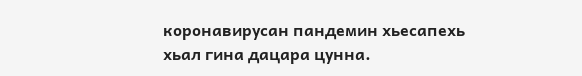коронавирусан пандемин хьесапехь хьал гина дацара цунна.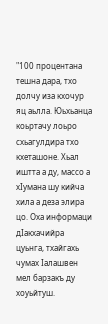"100 процентана тешна дара, тхо долчу иза кхочур яц аьлла. Юьхьанца коьртачу лоьро схьагулдира тхо кхеташоне. Хьал иштта а ду, массо а хIумана шу кийча хила а деза элира цо. Оха информаци дIакхачийра цуьнга, тхайгахь чумах Iалашвен мел барзакъ ду хоуьйтуш.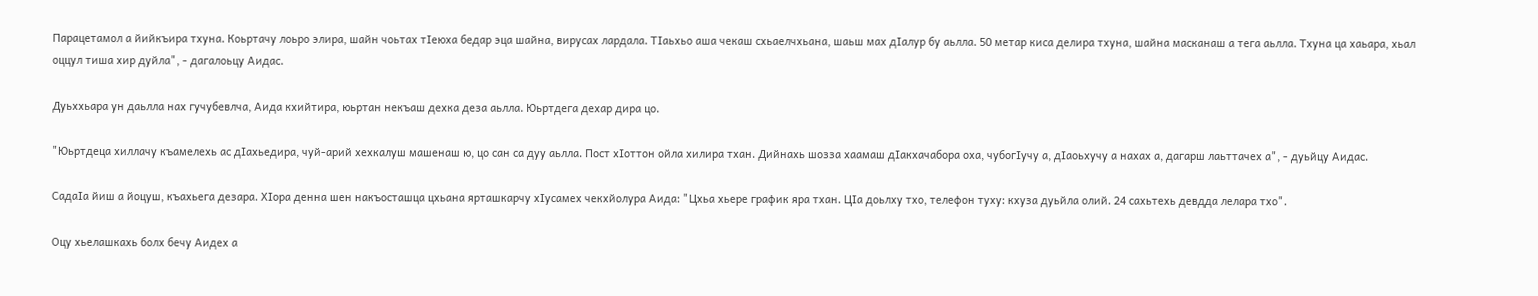Парацетамол а йийкъира тхуна. Коьртачу лоьро элира, шайн чоьтах тIеюха бедар эца шайна, вирусах лардала. ТIаьхьо аша чекаш схьаелчхьана, шаьш мах дIалур бу аьлла. 50 метар киса делира тхуна, шайна масканаш а тега аьлла. Тхуна ца хаьара, хьал оццул тиша хир дуйла", - дагалоьцу Аидас.

Дуьххьара ун даьлла нах гучубевлча, Аида кхийтира, юьртан некъаш дехка деза аьлла. Юьртдега дехар дира цо.

"Юьртдеца хиллачу къамелехь ас дIахьедира, чуй-арий хехкалуш машенаш ю, цо сан са дуу аьлла. Пост хIоттон ойла хилира тхан. Дийнахь шозза хаамаш дIакхачабора оха, чубогIучу а, дIаоьхучу а нахах а, дагарш лаьттачех а", - дуьйцу Аидас.

СадаIа йиш а йоцуш, къахьега дезара. ХIора денна шен накъосташца цхьана ярташкарчу хIусамех чекхйолура Аида: "Цхьа хьере график яра тхан. ЦIа доьлху тхо, телефон туху: кхуза дуьйла олий. 24 сахьтехь девдда лелара тхо".

Оцу хьелашкахь болх бечу Аидех а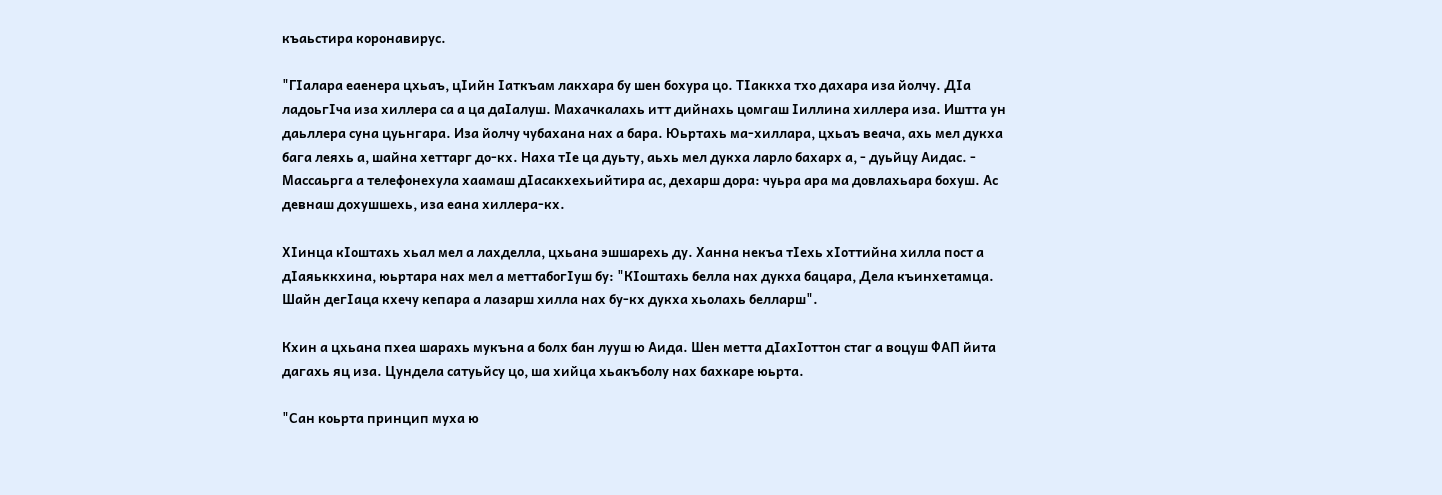къаьстира коронавирус.

"ГIалара еаенера цхьаъ, цIийн Iаткъам лакхара бу шен бохура цо. ТIаккха тхо дахара иза йолчу. ДIа ладоьгIча иза хиллера са а ца даIалуш. Махачкалахь итт дийнахь цомгаш Iиллина хиллера иза. Иштта ун даьллера суна цуьнгара. Иза йолчу чубахана нах а бара. Юьртахь ма-хиллара, цхьаъ веача, ахь мел дукха бага леяхь а, шайна хеттарг до-кх. Наха тIе ца дуьту, аьхь мел дукха ларло бахарх а, - дуьйцу Аидас. - Массаьрга а телефонехула хаамаш дIасакхехьийтира ас, дехарш дора: чуьра ара ма довлахьара бохуш. Ас девнаш дохушшехь, иза еана хиллера-кх.

ХIинца кIоштахь хьал мел а лахделла, цхьана эшшарехь ду. Ханна некъа тIехь хIоттийна хилла пост а дIаяьккхина, юьртара нах мел а меттабогIуш бу: "КIоштахь белла нах дукха бацара, Дела къинхетамца. Шайн дегIаца кхечу кепара а лазарш хилла нах бу-кх дукха хьолахь белларш".

Кхин а цхьана пхеа шарахь мукъна а болх бан лууш ю Аида. Шен метта дIахIоттон стаг а воцуш ФАП йита дагахь яц иза. Цундела сатуьйсу цо, ша хийца хьакъболу нах бахкаре юьрта.

"Сан коьрта принцип муха ю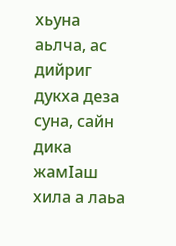хьуна аьлча, ас дийриг дукха деза суна, сайн дика жамIаш хила а лаьа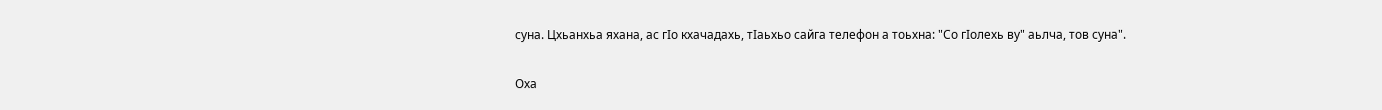суна. Цхьанхьа яхана, ас гIо кхачадахь, тIаьхьо сайга телефон а тоьхна: "Со гIолехь ву" аьлча, тов суна".

Оха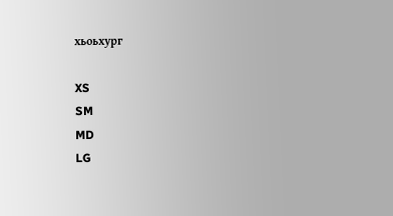хьоьхург

XS
SM
MD
LG